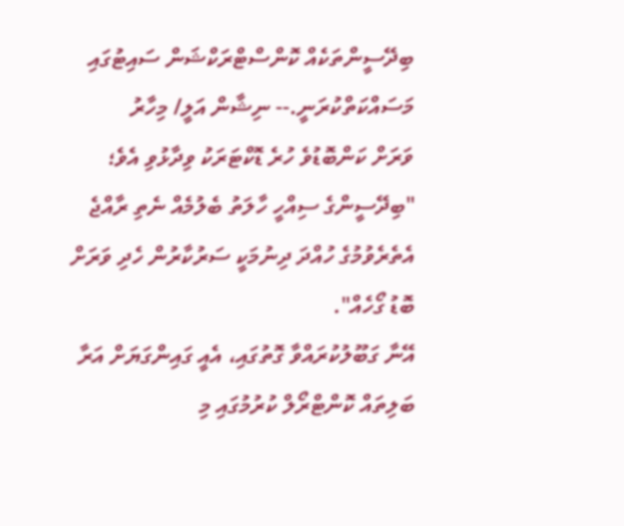ބިދޭސީންތަކެއް ކޮންސްޓްރަކްޝަން ސައިޓުގައި މަސައްކަތްކުރަނީ.-- ނިޝާން އަލީ/ މިހާރު
ވަރަށް ކަންބޮޑުވެ ހުރެ ޑޮކްޓަރަކު ވިދާޅުވި އެވެ؛ "ބިދޭސީންގެ ސިއްހީ ހާލަތު ބެލުމެއް ނެތި ރާއްޖެ އެތެރެވުމުގެ ހުއްދަ ދިނުމަކީ ސަރުކާރުން ހެދި ވަރަށް ބޮޑު ގޯހެއް".
އޭނާ ގަބޫލުކުރައްވާ ގޮތުގައި، އެއީ ގައިންގަޔަށް އަރާ ބަލިތައް ކޮންޓްރޯލް ކުރުމުގައި މި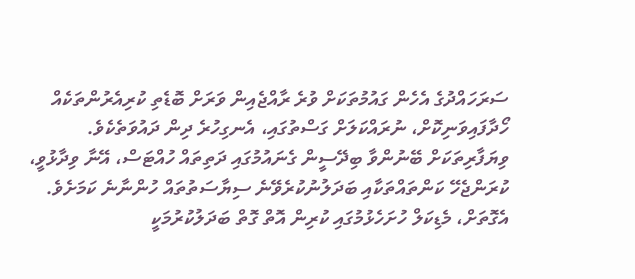ސަރަހައްދުގެ އެހެން ގައުމުތަކަށް ވުރެ ރާއްޖެއިން ވަރަށް ބޮޑެތި ކުރިއެރުންތަކެއް ހޯދާފައިވަނިކޮށް، ނުރައްކަލަށް ގަސްތުގައި، އެނގިހުރެ ދިން ދައުވަތެކެވެ.
ވިޔަފާރިތަކަށް ބޭނުންވާ ބިދޭސީން ގެނައުމުގައި ދަތިތައް ހުއްޓަސް، އޭނާ ވިދާޅުވީ، ކުރަންޖެހޭ ކަންތައްތަކާއި ބަދަލުނުކުރެވޭނެ ސިޔާސަތުތައް ހުންނާނެ ކަމަށެވެ. އެގޮތަށް، މެޑިކަލް ހުށަހެޅުމުގައި ކުރިން އޮތް ގޮތް ބަދަލުކުރުމަކީ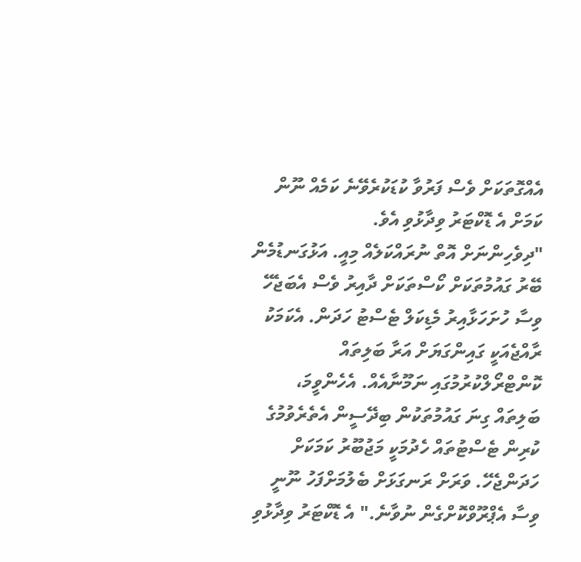އެއްގޮތަކަށް ވެސް ފަރުވާ ކުޑަކުރެވޭނެ ކަމެއް ނޫން ކަމަށް އެ ޑޮކްޓަރު ވިދާޅުވި އެވެ.
"ދިވެހިންނަށް އޮތް ނުރައްކަލެއް މިއީ. އަޅުގަނޑުމެން ބޭރު ގައުމުތަކަށް ކޯސްތަކަށް ދާއިރު ވެސް އެބަޖެހޭ ވިސާ ހުށަހަޅާއިރު މެޑިކަލް ޓެސްޓު ހަދަން. އެކަމަކު ރާއްޖެއަކީ ގައިންގަޔަށް އަރާ ބަލިތައް ކޮންޓްރޯލްކުރުމުގައި ނަމޫނާއެއް. އެހެންވީމަ، ބަލިތައް ގިނަ ގައުމުތަކުން ބިދޭސީން އެތެރެވުމުގެ ކުރިން ޓެސްޓުތައް ހެދުމަކީ މަޖުބޫރު ކަމަކަށް ހަދަންޖެހޭ. ވަރަށް ރަނގަޅަށް ބެލުމަށްފަހު ނޫނީ ވިސާ އެޕްރޫވްކޮށްގެން ނުވާނެ." އެ ޑޮކްޓަރު ވިދާޅުވި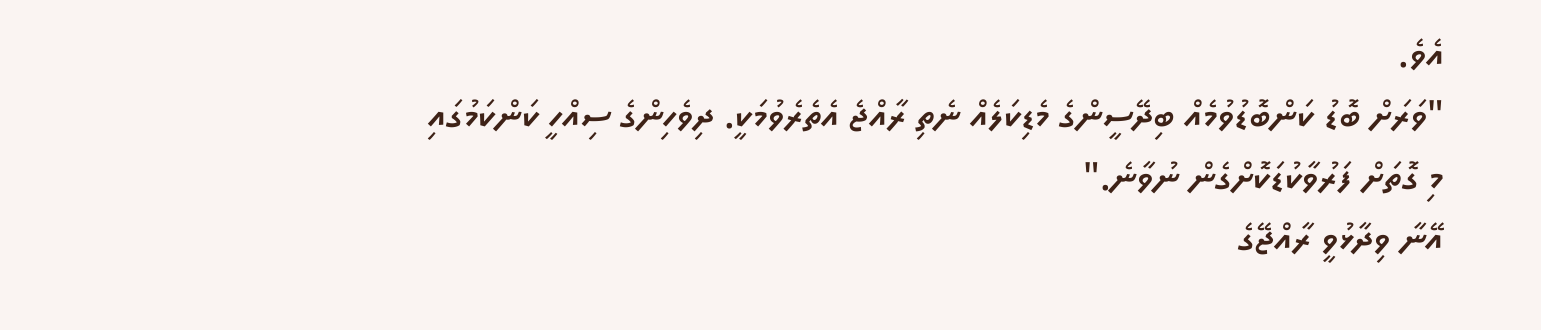އެވެ.
"ވަރަށް ބޮޑު ކަންބޮޑުވުމެއް ބިދޭސީންގެ މެޑިކަލެއް ނެތި ރާއްޖެ އެތެރެވުމަކީ. ދިވެހިންގެ ސިއްހީ ކަންކަމުގައި މި ގޮތަށް ފަރުވާކުޑަކޮށްގެން ނުވާނެ."
އޭނާ ވިދާޅުވީ ރާއްޖޭގެ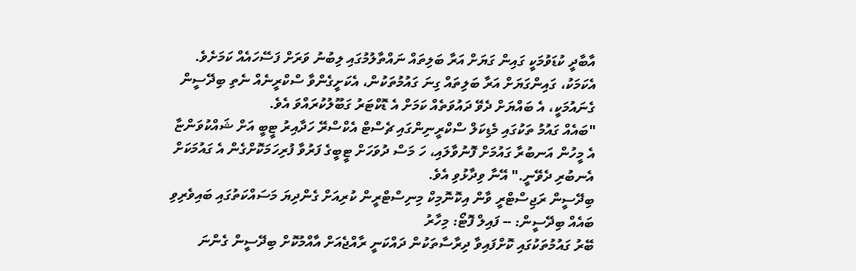އާބާދީ ކުޑަވުމަކީ ގައިން ގަޔަށް އަރާ ބަލިތައް ނައްތާލުމުގައި ލިބުނު ވަރަށް ފަސޭހައެއް ކަމަށެވެ. އެކަމަކު، ގައިންގަޔަށް އަރާ ބަލިތައް ގިނަ ގައުމުތަކުން، އެކަށީގެންވާ ސްކްރީނެއް ނެތި ބިދޭސީން ގެނައުމަކީ، އެ ބައްޔަށް ދެވޭ ދައުވަތެއް ކަމަށް އެ ޑޮކްޓަރު ގަބޫލުކުރައްވަ އެވެ.
"ބައެއް ގައުމު ތަކުގައި މެޑިކަލް ސްކްރީނިންގައި ޗެސްޓް އެކްސްރޭ ހަދާއިރު ޓީބީ އަށް ޝައްކުވަންޏާ އެ މީހުން އަނބުރާ ގައުމަށް ފޮނުވާލައި، ހަ މަސް ދުވަހަށް ޓީބީގެ ފަރުވާ ފުރިހަމަކޮށްގެން އެ ގައުމަކަށް އެނބުރި ދެވޭނީ." އޭނާ ވިދާޅުވި އެވެ.
ބިދޭސީން ރަޖިސްޓްރީ ވާން އިކޮނޮމިކް މިނިސްޓްރީން ކުރިއަށް ގެންދިޔަ މަސައްކަތުގައި ބައިވެރިވި ބައެއް ބިދޭސީން: -- ފައިލް ފޮޓޯ: މިހާރު
ބޭރު ގައުމުތަކުގައި ކޮށްފައިވާ ދިރާސާތަކުން ދައްކަނީ ރާއްޖެއަށް އާއްމުކޮށް ބިދޭސީން ގެންނަ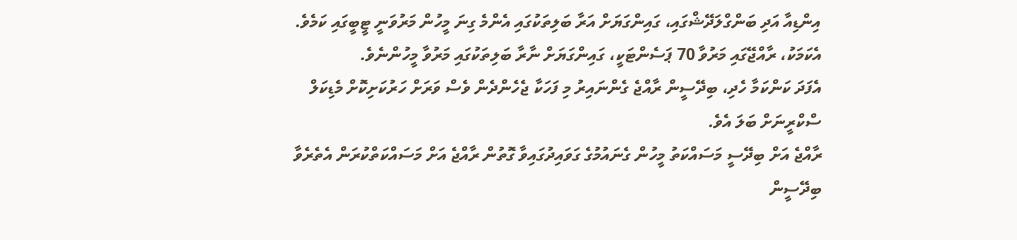އިންޑިއާ އަދި ބަންގްލަދޭޝްގައި، ގައިންގަޔަށް އަރާ ބަލިތަކުގައި އެންމެ ގިނަ މީހުން މަރުވަނީ ޓީބީގައި ކަމެވެ. އެކަމަކު، ރާއްޖޭގައި މަރުވާ 70 ޕަސެންޓަކީ، ގައިންގަޔަށް ނާރާ ބަލިތަކުގައި މަރުވާ މީހުންނެވެ.
އެފަދަ ކަންކަމާ ހެދި، ބިދޭސީން ރާއްޖެ ގެންނައިރު މި ފަހަކާ ޖެހެންދެން ވެސް ވަރަށް ހަރުކަށިކޮށް މެޑިކަލް ސްކްރީނަށް ބަލަ އެވެ.
ރާއްޖެ އަށް ބިދޭސީ މަސައްކަތު މީހުން ގެނައުމުގެ ގަވައިދުގައިވާ ގޮތުން ރާއްޖެ އަށް މަސައްކަތްކުރަން އެތެރެވާ ބިދޭސީން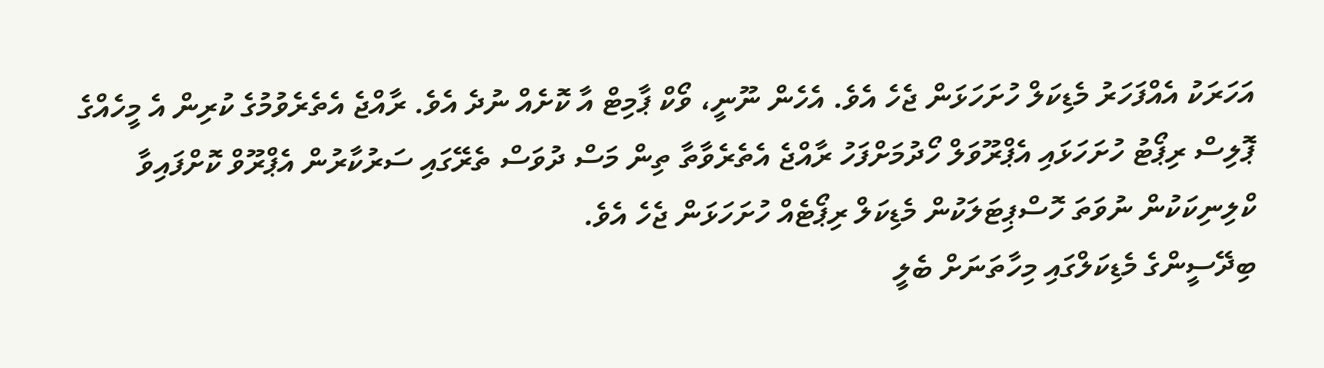އަހަރަކު އެއްފަހަރު މެޑިކަލް ހުށަހަޅަން ޖެހެ އެވެ. އެހެން ނޫނީ، ވޯކް ޕާމިޓް އާ ކޮށެއް ނުދެ އެވެ. ރާއްޖެ އެތެރެވުމުގެ ކުރިން އެ މީހެއްގެ ޕޮލިސް ރިޕޯޓު ހުށަހަޅައި އެޕްރޫވަލް ހޯދުމަށްފަހު ރާއްޖެ އެތެރެވާތާ ތިން މަސް ދުވަސް ތެރޭގައި ސަރުކާރުން އެޕްރޫވް ކޮށްފައިވާ ކްލިނިކަކުން ނުވަތަ ހޮސްޕިޓަލަކުން މެޑިކަލް ރިޕޯޓެއް ހުށަހަޅަން ޖެހެ އެވެ.
ބިދޭސީންގެ މެޑިކަލްގައި މިހާތަނަށް ބެލީ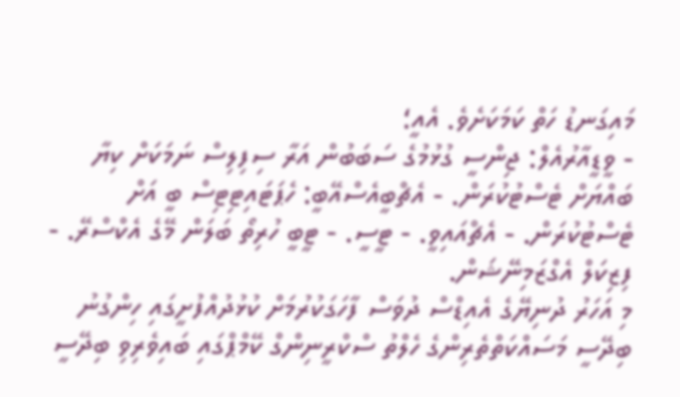މައިގަނޑު ހަތް ކަމަކަށެވެ. އެއީ؛
- ވީޑީއާރުއެލް: ޖިންސީ ގުޅުމުގެ ސަބަބުން އަރާ ސިފިލިސް ނަމަކަށް ކިޔާ ބައްޔަށް ޓެސްޓުކުރަން. - އެޗްބީއެސްއޭބީ: ހެޕަޓައިޓިޓިސް ބީ އަށް ޓެސްޓުކުރަން. - އެޗްއައިވީ. - ޓީސީ. - ޓީބީ ހުރިތޯ ބަލަން މޭގެ އެކްސްރޭ. - ފިޒިކަލް އެގްޒަމިނޭޝަން.
މި އަހަރު ދުނިޔޭގެ އެއިޑްސް ދުވަސް ފާހަގަކުރުމަށް ކުޅުދުއްފުށީގައި ހިންގުނު ބިދޭސީ މަސައްކަތްތެރިންގެ ހެލްތު ސްކްރީނިންގް ކޭމްޕްގައި ބައިވެރިވި ބިދޭސީ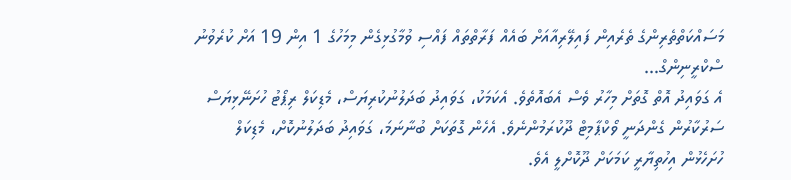މަސައްކަތްތެރިންގެ ތެރެއިން ފައިލޭރިއާއަށް ބައެއް ފަރާތްތައް ފައްސި ވުމާގުޅިގެން މިމަހުގެ 1 އިން 19 އަށް ކުރެވުނު ސްކްރީނިންގް…
އެ ގަވައިދު އޮތް ގޮތަށް މިހާރު ވެސް އެބައޮތެވެ. އެކަމަކު، ގަވައިދު ބަދަލުނުކުރިޔަސް، މެޑިކަލް ރިޕޯޓު ހުށަނޭޅިޔަސް ސަރުކާރުން ގެންދަނީ ވޯކްޕާމިޓް ދޫކުރަމުންނެވެ. އެހެން ގޮތަކަށް ބުނާނަމަ، ގަވައިދު ބަދަލުނުކޮށް، މެޑިކަލް ހުށަހެޅުން އިހުތިޔާރީ ކަމަކަށް ދޫކޮށްލީ އެވެ.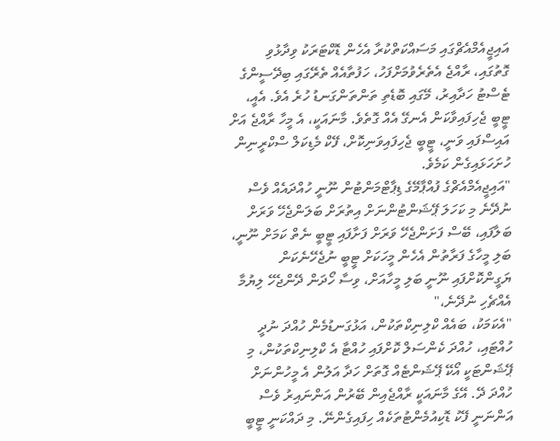އައިޖީއެމްއެޗްގައި މަސައްކަތްކުރާ އެހެން ޑޮކްޓަރަކު ވިދާޅުވި ގޮތުގައި، ރާއްޖެ އެތެރެވުމަށްފަހު، ހަފުތާއެއް ތެރޭގައި ބިދޭސީންގެ ޓެސްޓު ހަދާއިރު، މޭގައި ބޮޑެތި ތަންތަންގަނޑު ހުރެ އެވެ. އެއީ، ޓީބީ ޖެހިފައިވާކަން އެނގޭ އެއް ގޮތެވެ. މާނައަކީ، އެ މީހާ ރާއްޖެ އަށް އައިސްފައި ވަނީ، ޓީބީ ޖެހިފައިވަނިކޮށް، ފޭކް މެޑިކަލް ސްކްރީނިން ހުށަހަޅައިގެން ކަމެވެ.
"އައިޖީއެމްއެޗްގެ ފުއްޕާމޭގެ ޑިޕާޓްމަންޓުން ނޫނީ ހުއްދައެއް ވެސް ނުދޭނެ މި ކަހަލަ ޕޭޝަންޓުންނަށް އިތުރަށް ބަލަންޖެހޭ ވަރަށް ބަލާފައި، ބޭސް ފަށަންޖެހޭ ވަރަށް ފަށާފައި ޓީބީ ނެތް ކަމަށް ނޫނީ، ބަލި މީހާގެ ފަރާތުން އެހެން މީހަކަށް ޓީބީ ނުޖެހޭނެކަން ޔަގީންކޮށްފައި ނޫނީ ބަލި މީހާއަށް، ވިސާ ހޯދަން ދޭންޖެހޭ ލިޔުމާ އެއްޗެހި ނުދޭނެ،"
"އެކަމަކު، ބައެއް ކްލިނިކްތަކުން، އަޅުގަނޑުމެން ހުއްދަ ނުދީ ހުއްޓައި، ހުއްދަ ކެންސަލް ކޮށްފައި ހުއްޓާ އެ ކްލިނިކްތަކުން، މި ޕޭޝަންޓަކީ އޯކޭ ޕޭޝަންޓެއް ގޮތަށް ހަދާ އަލުން އެ މީހުންނަށް ހުއްދަ ދޭ. އޭގެ މާނައަކީ ރާއްޖެއިން ބޭރުން އަންނައިރު ވެސް އަންނަނީ ފޭކު ޑޮކިއުމެންޓުތަކެއް ހިފައިގެންނޭ. މި ދައްކަނީ ޓީބީ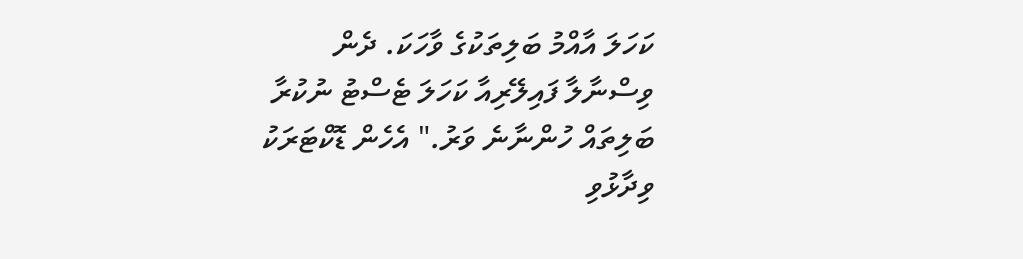ކަހަލަ އާއްމު ބަލިތަކުގެ ވާހަކަ. ދެން ވިސްނާލާ ފައިލޭރިއާ ކަހަލަ ޓެސްޓު ނުކުރާ ބަލިތައް ހުންނާނެ ވަރު." އެހެން ޑޮކްޓަރަކު ވިދާޅުވި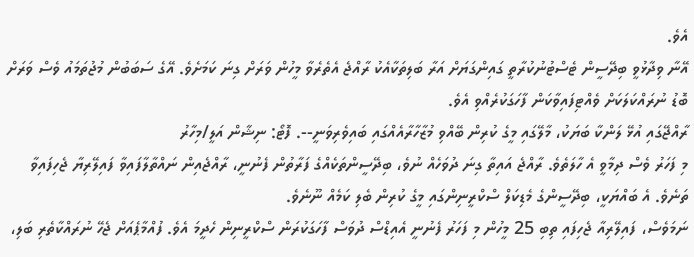އެވެ.
އޭނާ ވިދާޅުވީ ބިދޭސީން ޓެސްޓުނުކުރާތީ ގައިންގަޔަށް އަރާ ބަލިތަކާއެކު ރާއްޖެ އެތެރެވާ މީހުން ވަރަށް ގިނަ ކަމަށެވެ. އޭގެ ސަބަބުން މުޖުތަމައު ވެސް ވަރަށް ބޮޑު ނުރައްކަލަކަށް ވެއްޓިފައިވާކަން ފާހަގަކުރެއްވި އެވެ.
ރާއްޖޭގައި އުޅޭ ލަންކާ ބަޔަކު، މާލޭގައި މީގެ ކުރިން ބޭއްވި މުޒާހާރާއެއްގައި ބައިވެރިވަނީ--. ފޮޓޯ: ނިޝާން އަލީ/މިހާރު
މި ފަހަރު ވެސް ދިމާވީ އެ ހާލަތެވެ. ރާއްޖެ އައިތާ ގިނަ ދުވަހެއް ނުވެ، ބިދޭސީންތަކެއްގެ ފަރާތުން ފެނުނީ، ރާއްޖެއިން ނައްތާލާފައިވާ ފައިލޭރިޔާ ޖެހިފައިވާ ތަނެވެ. އެ ބައްޔަކީ، ބިދޭސީންގެ މެޑިކަލް ސްކްރީނިންގައި މީގެ ކުރިން ބެލި ކަމެއް ނޫނެވެ.
ނަމަވެސް، ފައިލޭރިއާ ޖެހިފައި ތިބި 25 މީހުން މި ފަހަރު ފެނުނީ އެއިޑްސް ދުވަސް ފާހަގަކުރަން ސްކްރީނިން ހެދީމަ އެވެ. ފުއްމާޕެއަށް ޖެހޭ ނުރައްކާތެރި ބަލި،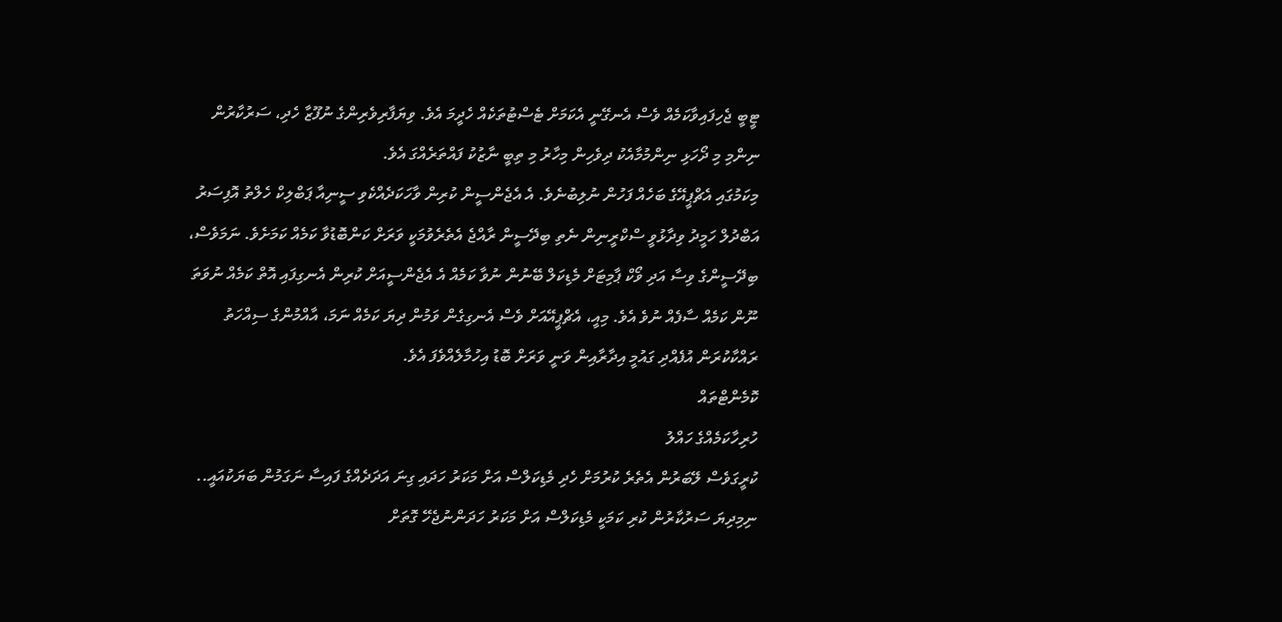ޓީބީ ޖެހިފައިވާކަމެއް ވެސް އެނގޭނީ އެކަމަށް ޓެސްޓުތަކެއް ހެދީމަ އެވެ. ވިޔަފާރިވެރިންގެ ނުފޫޒާ ހެދި، ސަރުކާރުން ނިންމި މި ދޯހަޅި ނިންމުމާއެކު ދިވެހިން މިހާރު މި ތިބީ ނާޒުކު ފައްތަރެއްގަ އެވެ.
މިކަމުގައި އެޗްޕީއޭގެ ބަހެއް ފަހުން ނުލިބުނެވެ. އެ އެޖެންސީން ކުރިން ވާހަކަދެއްކެވި ސީނިއާ ޕަބްލިކް ހެލްތު އޮފިސަރު އަބްދުލް ހަމީދު ވިދާޅުވީ ސްކްރީނިން ނެތި ބިދޭސީން ރާއްޖެ އެތެރެވުމަކީ ވަރަށް ކަންބޮޑުވާ ކަމެއް ކަމަށެވެ. ނަމަވެސް، ބިދޭސީންގެ ވިސާ އަދި ވޯކް ޕާމިޓަށް މެޑިކަލް ބޭނުން ނުވާ ކަމެއް އެ އެޖެންސީއަށް ކުރިން އެނގިފައި އޮތް ކަމެއް ނުވަތަ ނޫން ކަމެއް ސާފެއް ނުވެ އެވެ. މިއީ، އެޗްޕީއޭއަށް ވެސް އެނގިގެން ވަމުން ދިޔަ ކަމެއް ނަމަ، އާއްމުންގެ ސިއްހަތު ރައްކާކުރަން އުފެއްދި ގައުމީ އިދާރާއިން ވަނީ ވަރަށް ބޮޑު އިހުމާލެއްވެފަ އެވެ.
ކޮމެންޓްތައް
ހުރިހާކަމެއްގެ ހައްލު
ކުރީގަވެސް ލޭބަރުން އެތެރެ ކުރުމަށް ހެދި މެޑިކަލްސް އަށް މަކަރު ހަދައި ގިނަ އަދަދެއްގެ ފައިސާ ނަގަމުން ބަޔަކުއައީ.. ނިމިދިޔަ ސަރުކާރުން ކުރި ކަމަކީ މެޑިކަލްސް އަށް މަކަރު ހަދަންނުޖެހޭ ގޮތަށް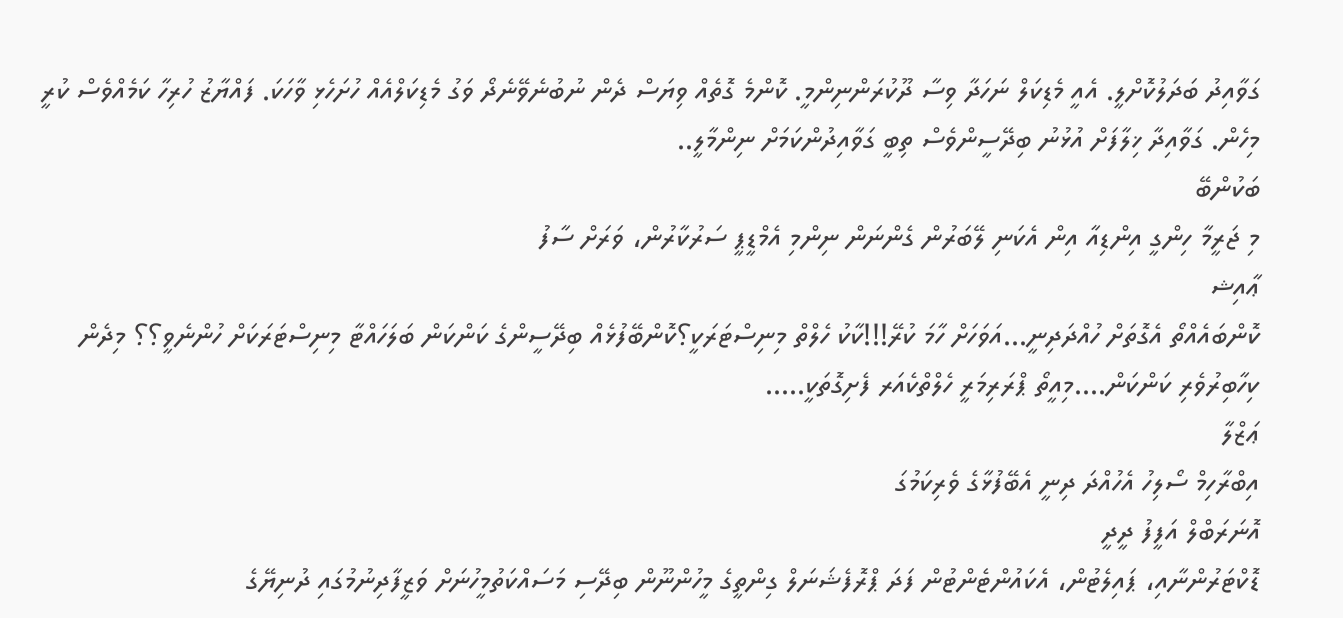ގަވާއިދު ބަދަލުކޮށްލީ. އެއީ މެޑިކަލް ނަހަދާ ވިސާ ދޫކުރަންނިންމީ. ކޮންމެ ގޮތެއް ވިޔަސް ދެން ނުބުނެވޭނެދޯ ވަގު މެޑިކަލްއެއް ހުށަހެޅި ވާހަކަ. ފައްޔާޒު ހުރިހާ ކަމެއްވެސް ކުރީ މިހެން. ގަވާއިދާ ޚިލާފަށް އުޅުނު ބިދޭސީންވެސް ތިބީ ގަވާއިދުންކަމަށް ނިންމާލީ..
ބަކުންބޭ
މި ޖަރީމާ ހިންގީ އިންޑިއާ އިން އެކަނި ލޭބަރުން ގެންނަން ނިންމި އެމްޑީޕީ ސަރުކާރުން، ވަރަށް ސާފު
ޢާއިޝ
ކޮންބައެއްތޯ އެގޮތަށް ހުއްދަދިނީ...އަވަހަށް ހާމަ ކުރޭ!!!ކާކު ހެލްތް މިނިސްޓަރަކީ؟ކޮންބޭފުޅެއް ބިދޭސީންގެ ކަންކަން ބަލަހައްޓާ މިނިސްޓަރަކަށް ހުންނެވީ؟؟ މިދެން ކިހާބިރުވެރި ކަންކަން....މިއީތޯ ޕްރަރިމަރީ ހެލްތްކެއަރ ފެށިގޮތަކީ.....
ޢަޒްލާ
އިބްރާހިމް ސޯލިހު އެހުއްދަ ދިނީ އެބޭފުޅާގެ ވެރިކަމުގަ
އޮނަރަބްލް އަފީފު ދީދީ
ޑޮކްޓަރުންނާއި، ޕައިލެޓުން، އެކައުންޓެންޓުން ފަދަ ޕްރޮފެޝަނަލް ގިންތީގެ މީހުންނޫން ބިދޭސި މަސައްކަތުމީހުނަށް ވަޒީފާދިނުމުގައި ދުނިޔޭގެ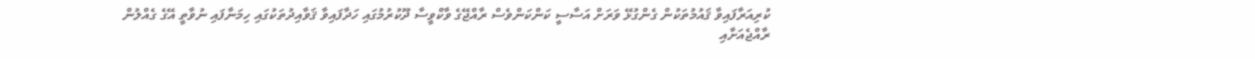ކުރިއަރާފައިވާ ޤައުމުތަކުން ގެންގުޅޭ ވަރަށް އަސާސީ ކަންކަންވެސް ރާއްޖޭގެ ވާކްވީސާ ދޫކުރުމުގައި ހަދާފައިވާ ޤަވާއިދުތަކުގައި ހިމަނާފައި ނުވާތީ އޭގެ ގެއްލުން ރާއްޖެއަށާއި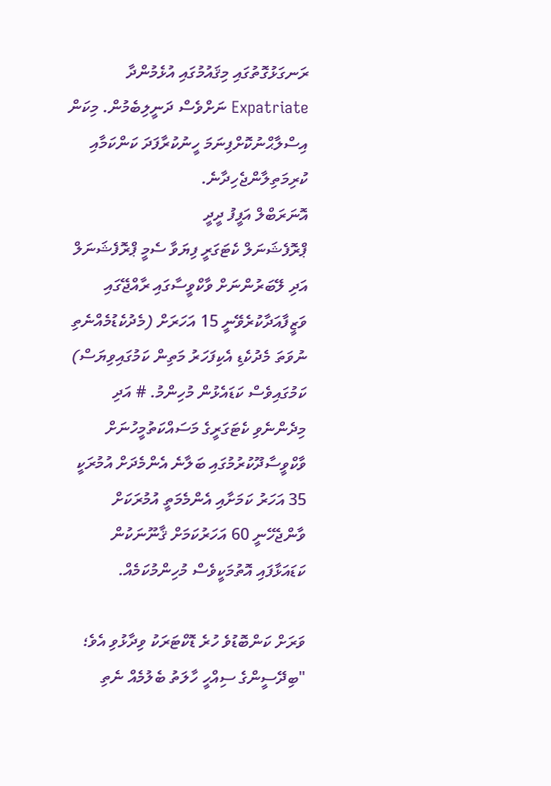ރަނގަޅުގޮތުގައި މިޤައުމުގައި އުޅެމުންދާ Expatriate ނަށްވެސް ދަނީލިބެމުން. މިކަން އިސްލާޙްނުކޮށްފިނަމަ ހީނުކުރާފަދަ ކަންކަމާއި ކުރިމަތިލާންޖެހިދާނެ.
އޮނަރަބްލް އަފީފު ދީދީ
ޕްރޮފެޝަނަލް ކެޓަގަރީ ފިޔަވާ ސެމީ ޕްރޮފެޝަނަލް އަދި ލޭބަރުންނަށް ވާކްވީސާގައި ރާއްޖޭގައި ވަޒީފާއަދާކުރެވޭނީ 15 އަހަރަށް (މެދުކެޑުމެއްނެތި ނުވަތަ މެދުކެޑި އެކިފަހަރު މަތިން ކަމުގައިވިޔަސް) ކަމުގައިވެސް ކަޑައެޅުން މުހިންމު. # އަދި މިދެންނެވި ކެޓަގަރީގެ މަސައްކަތުމީހުނަށް ވާކްވީސާދޫކުރުމުގައި ބަލާނެ އެންމެދަށް އުމުރަކީ 35 އަހަރު ކަމަށާއި އެންމެމަތީ އުމުރަކަށް ވާންޖެހޭނީ 60 އަހަރުކަމަށް ޤާނޫނަކުން ކަޑައަޅާފައި އޮތުމަކީވެސް މުހިންމުކަމެއް.

ވަރަށް ކަންބޮޑުވެ ހުރެ ޑޮކްޓަރަކު ވިދާޅުވި އެވެ؛ "ބިދޭސީންގެ ސިއްހީ ހާލަތު ބެލުމެއް ނެތި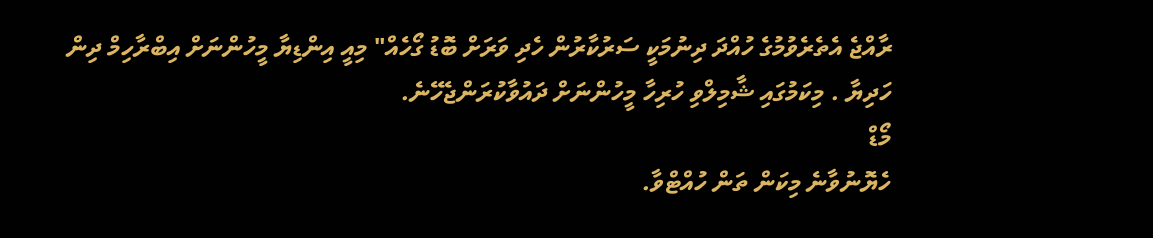ރާއްޖެ އެތެރެވުމުގެ ހުއްދަ ދިނުމަކީ ސަރުކާރުން ހެދި ވަރަށް ބޮޑު ގޯހެއް" މިއީ އިންޑިޔާ މީހުންނަށް އިބްރާހިމް ދިން ހަދިޔާ . މިކަމުގައި ޝާމިލްވި ހުރިހާ މީހުންނަށް ދައުވާކުރަންޖެހޭނެ.
މޯޑް
ހެޔޮނުވާނެ މިކަން ތަން ހުއްޓްވާ.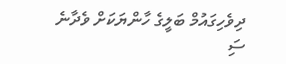ދިވެހިގައުމް ބަލީގެ ހާންޔަކަށް ވެދާނެ
ސަި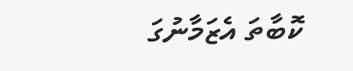ކޮބާތަ އެޒަމާނުގަ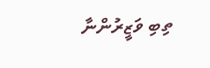ތިބި ވަޒީރުންނާ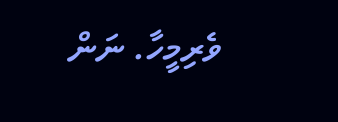ވެރިމީހާ. ނަން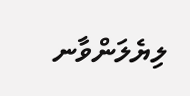ލިޔެލަންވާނ